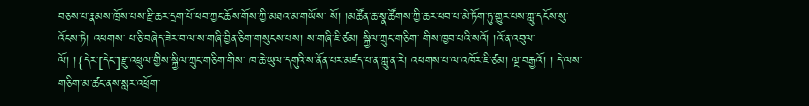བཅས་པ་རྣམས་ཁྲོས་པས་རྫི་ཆར་དྲག་པོ་ཕབ་ཀྱང་ཆོས་གོས་ཀྱི་མཐའ་མ་གཡོས་ སོ། །མཚོན་ཆ་སྣ་ཚོགས་ཀྱི་ཆར་ཕབ་པ་མེ་ཏོག་ཏུ་གྱུར་པས་ཀླུ་དངོས་སུ་འོངས་ཏེ། འཕགས་ པ་ཅི་བཞེད་ཟེར་བ་ལ་ས་གཞི་བྱིན་ཅིག་གསུངས་པས། ས་གཞི་ཇི་ཙམ། སྐྱིལ་ཀྲུང་གཅིག་ གིས་ཁྱབ་པའི་སའོ། །འོ་ན་འབུལ་ལོ། །{དེར་[དེང་]རྫུ་འཕྲུལ་གྱིས་སྐྱིལ་ཀྲུང་གཅིག་གིས་ ཁ་ཆེ་ཡུལ་དགུའི་ས་ནོན་པར་མཛད་པ་ན་ཀླུ་ན་རེ། འཕགས་པ་ལ་འཁོར་ཇི་ཙམ། ལྔ་བརྒྱའོ། ། དེ་ལས་གཅིག་མ་ཚང་ནས་སླར་འཕྲོག་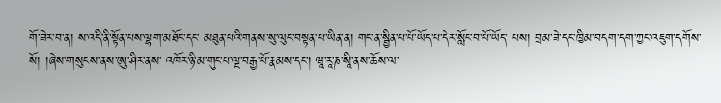གོ་ཟེར་བ་ན། ས་འདི་ནི་སྟོན་པས་ལྷག་མཐོང་དང་ མཐུན་པའི་གནས་སུ་ལུང་བསྟན་པ་ཡིན་ན། གང་ན་སྦྱིན་པ་པོ་ཡོད་པ་དེར་སློང་བ་པོ་ཡོད་ པས། བྲམ་ཟེ་དང་ཁྱིམ་བདག་དག་ཀྱང་འཇུག་དགོས་སོ། །ཞེས་གསུངས་ནས་ཨུ་ཤིར་ནས་ འཁོར་ཉི་མ་གུང་པ་ལྔ་བརྒྱ་པོ་རྣམས་དང་། ཝཱ་རཱ་ཎ་སཱི་ནས་ཆོས་ལ་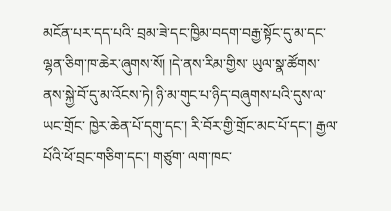མངོན་པར་དད་པའི་ བྲམ་ཟེ་དང་ཁྱིམ་བདག་བརྒྱ་སྟོང་དུ་མ་དང་ལྷན་ཅིག་ཁ་ཆེར་ཞུགས་སོ། །དེ་ནས་རིམ་གྱིས་ ཡུལ་སྣ་ཚོགས་ནས་སྐྱེ་བོ་དུ་མ་འོངས་ཏེ། ཉི་མ་གུང་པ་ཉིད་བཞུགས་པའི་དུས་ལ་ཡང་གྲོང་ ཁྱེར་ཆེན་པོ་དགུ་དང་། རི་བོར་གྱི་གྲོང་མང་པོ་དང་། རྒྱལ་པོའི་ཕོ་བྲང་གཅིག་དང་། གཙུག་ ལག་ཁང་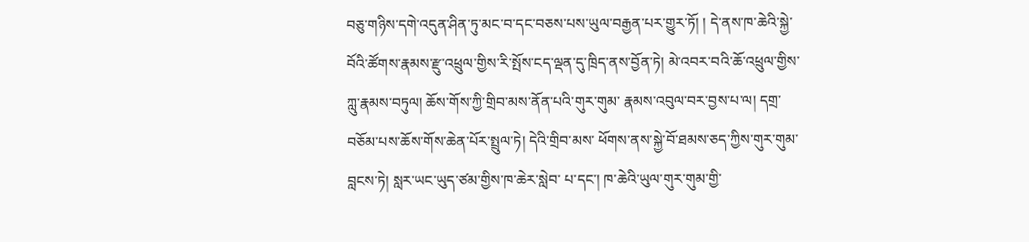བཅུ་གཉིས་དགེ་འདུན་ཤིན་ཏུ་མང་བ་དང་བཅས་པས་ཡུལ་བརྒྱན་པར་གྱུར་ཏོ། ། དེ་ནས་ཁ་ཆེའི་སྐྱེ་བོའི་ཚོགས་རྣམས་རྫུ་འཕྲུལ་གྱིས་རི་སྤོས་ངད་ལྡན་དུ་ཁྲིད་ནས་བྱོན་ཏེ། མེ་འབར་བའི་ཆོ་འཕྲུལ་གྱིས་ཀླུ་རྣམས་བཏུལ། ཆོས་གོས་ཀྱི་གྲིབ་མས་ནོན་པའི་གུར་གུམ་ རྣམས་འབུལ་བར་བྱས་པ་ལ། དགྲ་བཅོམ་པས་ཆོས་གོས་ཆེན་པོར་སྤྲུལ་ཏེ། དེའི་གྲིབ་མས་ ཕོགས་ནས་སྐྱེ་བོ་ཐམས་ཅད་ཀྱིས་གུར་གུམ་བླངས་ཏེ། སླར་ཡང་ཡུད་ཙམ་གྱིས་ཁ་ཆེར་སླེབ་ པ་དང་། ཁ་ཆེའི་ཡུལ་གུར་གུམ་གྱི་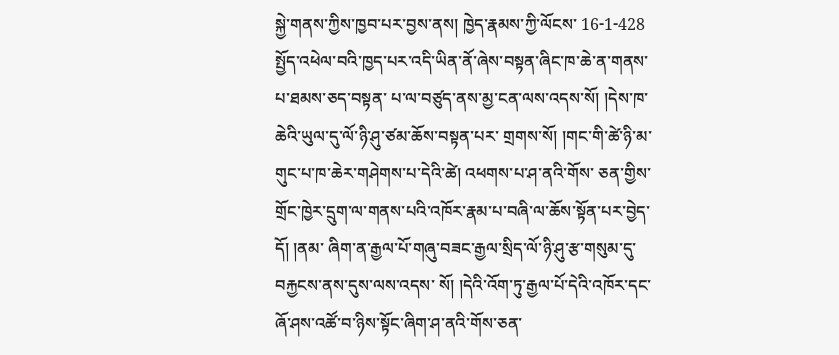སྐྱེ་གནས་ཀྱིས་ཁྱབ་པར་བྱས་ནས། ཁྱེད་རྣམས་ཀྱི་ལོངས་ 16-1-428 སྤྱོད་འཕེལ་བའི་ཁྱད་པར་འདི་ཡིན་ནོ་ཞེས་བསྟན་ཞིང་ཁ་ཆེ་ན་གནས་པ་ཐམས་ཅད་བསྟན་ པ་ལ་བཙུད་ནས་མྱ་ངན་ལས་འདས་སོ། །དེས་ཁ་ཆེའི་ཡུལ་དུ་ལོ་ཉི་ཤུ་ཙམ་ཆོས་བསྟན་པར་ གྲགས་སོ། །གང་གི་ཚེ་ཉི་མ་གུང་པ་ཁ་ཆེར་གཤེགས་པ་དེའི་ཚེ། འཕགས་པ་ཤ་ནའི་གོས་ ཅན་གྱིས་གྲོང་ཁྱེར་དྲུག་ལ་གནས་པའི་འཁོར་རྣམ་པ་བཞི་ལ་ཆོས་སྟོན་པར་བྱེད་དོ། །ནམ་ ཞིག་ན་རྒྱལ་པོ་གཞུ་བཟང་རྒྱལ་སྲིད་ལོ་ཉི་ཤུ་རྩ་གསུམ་དུ་བརྐྱངས་ནས་དུས་ལས་འདས་ སོ། །དེའི་འོག་ཏུ་རྒྱལ་པོ་དེའི་འཁོར་དང་ཞོ་ཤས་འཚོ་བ་ཉིས་སྟོང་ཞིག་ཤ་ནའི་གོས་ཅན་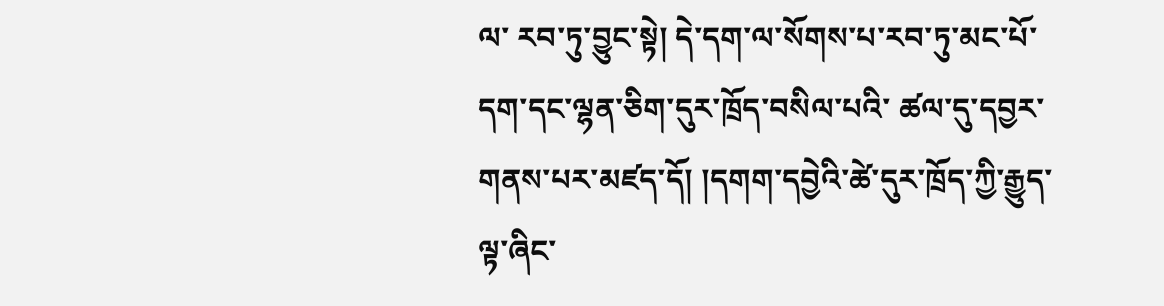ལ་ རབ་ཏུ་བྱུང་སྟེ། དེ་དག་ལ་སོགས་པ་རབ་ཏུ་མང་པོ་དག་དང་ལྷན་ཅིག་དུར་ཁྲོད་བསིལ་པའི་ ཚལ་དུ་དབྱར་གནས་པར་མཛད་དོ། །དགག་དབྱེའི་ཚེ་དུར་ཁྲོད་ཀྱི་རྒྱུད་ལྟ་ཞིང་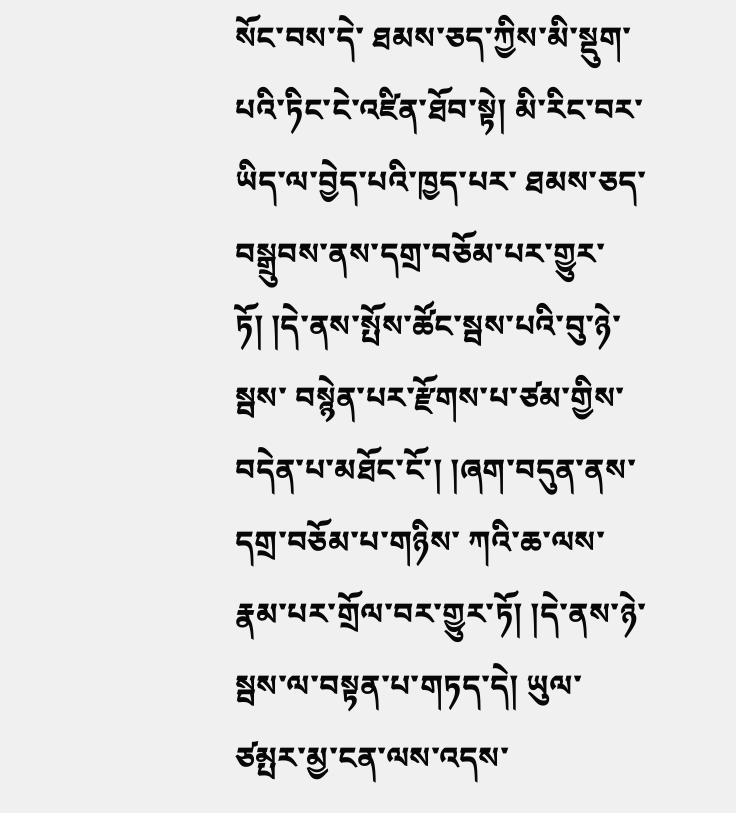སོང་བས་དེ་ ཐམས་ཅད་ཀྱིས་མི་སྡུག་པའི་ཏིང་ངེ་འཛིན་ཐོབ་སྟེ། མི་རིང་བར་ཡིད་ལ་བྱེད་པའི་ཁྱད་པར་ ཐམས་ཅད་བསྒྲུབས་ནས་དགྲ་བཅོམ་པར་གྱུར་ཏོ། །དེ་ནས་སྤོས་ཚོང་སྦས་པའི་བུ་ཉེ་སྦས་ བསྙེན་པར་རྫོགས་པ་ཙམ་གྱིས་བདེན་པ་མཐོང་ངོ་། །ཞག་བདུན་ནས་དགྲ་བཅོམ་པ་གཉིས་ ཀའི་ཆ་ལས་རྣམ་པར་གྲོལ་བར་གྱུར་ཏོ། །དེ་ནས་ཉེ་སྦས་ལ་བསྟན་པ་གཏད་དེ། ཡུལ་ ཙམྤར་མྱ་ངན་ལས་འདས་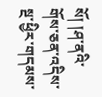སོ། །ཤ་ནའི་གོས་ཅན་འདིས་སྔ་ཕྱིར་གདམས་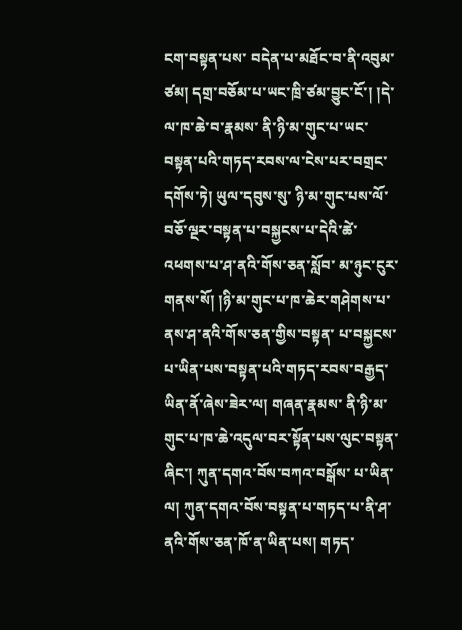ངག་བསྟན་པས་ བདེན་པ་མཐོང་བ་ནི་འབུམ་ཙམ། དགྲ་བཅོམ་པ་ཡང་ཁྲི་ཙམ་བྱུང་ངོ་། །དེ་ལ་ཁ་ཆེ་བ་རྣམས་ ནི་ཉི་མ་གུང་པ་ཡང་བསྟན་པའི་གཏད་རབས་ལ་ངེས་པར་བགྲང་དགོས་ཏེ། ཡུལ་དབུས་སུ་ ཉི་མ་གུང་པས་ལོ་བཅོ་ལྔར་བསྟན་པ་བསྐྱངས་པ་དེའི་ཚེ་འཕགས་པ་ཤ་ནའི་གོས་ཅན་སློབ་ མ་ཉུང་ངུར་གནས་སོ། །ཉི་མ་གུང་པ་ཁ་ཆེར་གཤེགས་པ་ནས་ཤ་ནའི་གོས་ཅན་གྱིས་བསྟན་ པ་བསྐྱངས་པ་ཡིན་པས་བསྟན་པའི་གཏད་རབས་བརྒྱད་ཡིན་ནོ་ཞེས་ཟེར་ལ། གཞན་རྣམས་ ནི་ཉི་མ་གུང་པ་ཁ་ཆེ་འདུལ་བར་སྟོན་པས་ལུང་བསྟན་ཞིང་། ཀུན་དགའ་བོས་བཀའ་བསྒོས་ པ་ཡིན་ལ། ཀུན་དགའ་བོས་བསྟན་པ་གཏད་པ་ནི་ཤ་ནའི་གོས་ཅན་ཁོ་ན་ཡིན་པས། གཏད་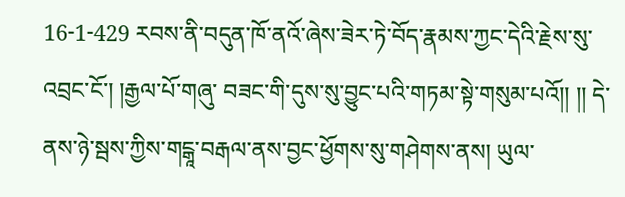16-1-429 རབས་ནི་བདུན་ཁོ་ནའོ་ཞེས་ཟེར་ཏེ་བོད་རྣམས་ཀྱང་དེའི་རྗེས་སུ་འབྲང་ངོ་། །རྒྱལ་པོ་གཞུ་ བཟང་གི་དུས་སུ་བྱུང་པའི་གཏམ་སྟེ་གསུམ་པའོ།། །། དེ་ནས་ཉེ་སྦས་ཀྱིས་གངྒཱ་བརྒལ་ནས་བྱང་ཕྱོགས་སུ་གཤེགས་ནས། ཡུལ་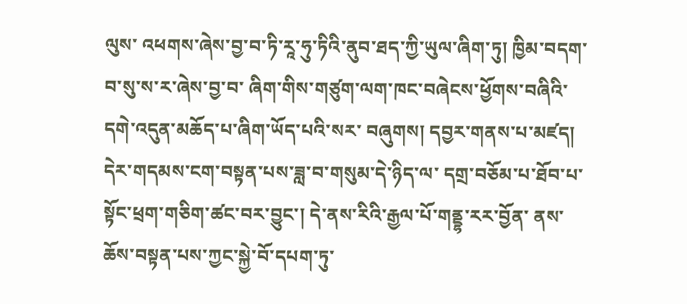ལུས་ འཕགས་ཞེས་བྱ་བ་ཏི་རཱ་ཧུ་ཏིའི་ནུབ་ཐད་ཀྱི་ཡུལ་ཞིག་ཏུ། ཁྱིམ་བདག་བ་སུ་ས་ར་ཞེས་བྱ་བ་ ཞིག་གིས་གཙུག་ལག་ཁང་བཞེངས་ཕྱོགས་བཞིའི་དགེ་འདུན་མཆོད་པ་ཞིག་ཡོད་པའི་སར་ བཞུགས། དབྱར་གནས་པ་མཛད། དེར་གདམས་ངག་བསྟན་པས་ཟླ་བ་གསུམ་དེ་ཉིད་ལ་ དགྲ་བཅོམ་པ་ཐོབ་པ་སྟོང་ཕྲག་གཅིག་ཚང་བར་བྱུང་། དེ་ནས་རིའི་རྒྱལ་པོ་གནྡྷ་རར་བྱོན་ ནས་ཆོས་བསྟན་པས་ཀྱང་སྐྱེ་བོ་དཔག་ཏུ་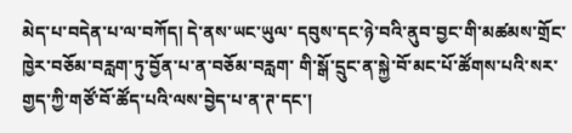མེད་པ་བདེན་པ་ལ་བཀོད། དེ་ནས་ཡང་ཡུལ་ དབུས་དང་ཉེ་བའི་ནུབ་བྱང་གི་མཚམས་གྲོང་ཁྱེར་བཅོམ་བརླག་ཏུ་བྱོན་པ་ན་བཅོམ་བརླག་ གི་སྒོ་དྲུང་ན་སྐྱེ་བོ་མང་པོ་ཚོགས་པའི་སར་གྱད་ཀྱི་གཙོ་བོ་ཚོད་པའི་ལས་བྱེད་པ་ན་ཊ་དང་།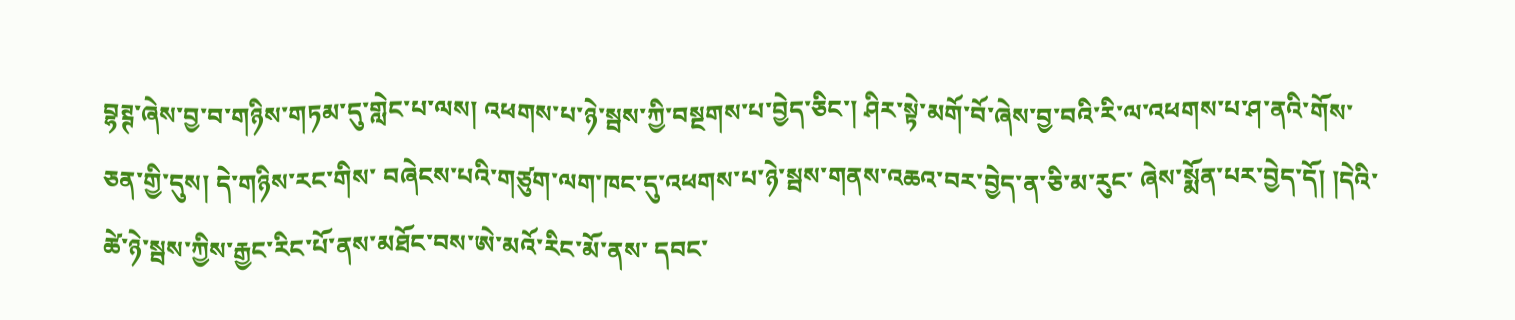བྷཊྚ་ཞེས་བྱ་བ་གཉིས་གཏམ་དུ་གླེང་པ་ལས། འཕགས་པ་ཉེ་སྦས་ཀྱི་བསྔགས་པ་བྱེད་ཅིང་། ཤིར་སྟེ་མགོ་བོ་ཞེས་བྱ་བའི་རི་ལ་འཕགས་པ་ཤ་ནའི་གོས་ཅན་གྱི་དུས། དེ་གཉིས་རང་གིས་ བཞེངས་པའི་གཙུག་ལག་ཁང་དུ་འཕགས་པ་ཉེ་སྦས་གནས་འཆའ་བར་བྱེད་ན་ཅི་མ་རུང་ ཞེས་སྨོན་པར་བྱེད་དོ། །དེའི་ཚེ་ཉེ་སྦས་ཀྱིས་རྒྱང་རིང་པོ་ནས་མཐོང་བས་ཨེ་མའོ་རིང་མོ་ནས་ དབང་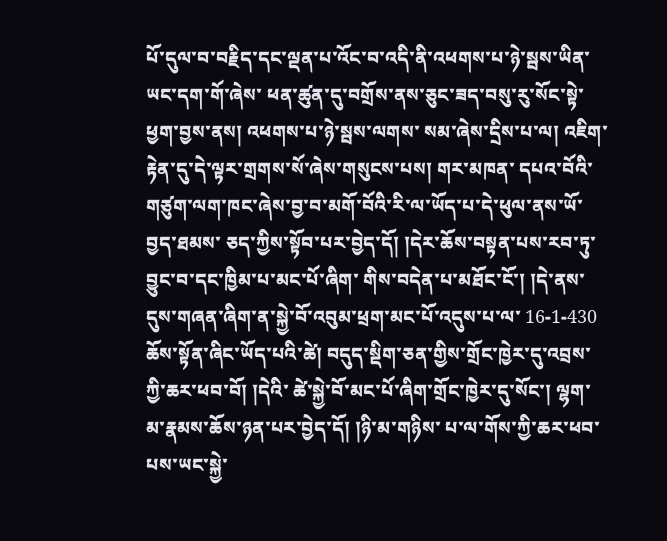པོ་དུལ་བ་བརྗིད་དང་ལྡན་པ་འོང་བ་འདི་ནི་འཕགས་པ་ཉེ་སྦས་ཡིན་ཡང་དག་གོ་ཞེས་ ཕན་ཚུན་དུ་བགྲོས་ནས་ཅུང་ཟད་བསུ་རུ་སོང་སྟེ་ཕྱག་བྱས་ནས། འཕགས་པ་ཉེ་སྦས་ལགས་ སམ་ཞེས་དྲིས་པ་ལ། འཇིག་རྟེན་དུ་དེ་ལྟར་གྲགས་སོ་ཞེས་གསུངས་པས། གར་མཁན་ དཔའ་བོའི་གཙུག་ལག་ཁང་ཞེས་བྱ་བ་མགོ་བོའི་རི་ལ་ཡོད་པ་དེ་ཕུལ་ནས་ཡོ་བྱད་ཐམས་ ཅད་ཀྱིས་སྟོབ་པར་བྱེད་དོ། །དེར་ཆོས་བསྟན་པས་རབ་ཏུ་བྱུང་བ་དང་ཁྱིམ་པ་མང་པོ་ཞིག་ གིས་བདེན་པ་མཐོང་ངོ་། །དེ་ནས་དུས་གཞན་ཞིག་ན་སྐྱེ་བོ་འབུམ་ཕྲག་མང་པོ་འདུས་པ་ལ་ 16-1-430 ཆོས་སྟོན་ཞིང་ཡོད་པའི་ཚེ། བདུད་སྡིག་ཅན་གྱིས་གྲོང་ཁྱེར་དུ་འབྲས་ཀྱི་ཆར་ཕབ་བོ། །དེའི་ ཚེ་སྐྱེ་བོ་མང་པོ་ཞིག་གྲོང་ཁྱེར་དུ་སོང་། ལྷག་མ་རྣམས་ཆོས་ཉན་པར་བྱེད་དོ། །ཉི་མ་གཉིས་ པ་ལ་གོས་ཀྱི་ཆར་ཕབ་པས་ཡང་སྐྱེ་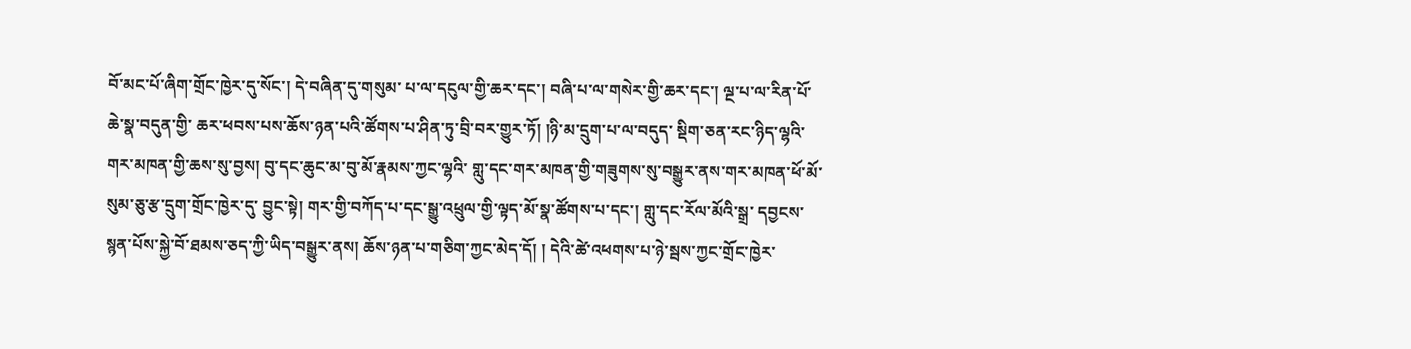བོ་མང་པོ་ཞིག་གྲོང་ཁྱེར་དུ་སོང་། དེ་བཞིན་དུ་གསུམ་ པ་ལ་དངུལ་གྱི་ཆར་དང་། བཞི་པ་ལ་གསེར་གྱི་ཆར་དང་། ལྔ་པ་ལ་རིན་པོ་ཆེ་སྣ་བདུན་གྱི་ ཆར་ཕབས་པས་ཆོས་ཉན་པའི་ཚོགས་པ་ཤིན་ཏུ་བྲི་བར་གྱུར་ཏོ། །ཉི་མ་དྲུག་པ་ལ་བདུད་ སྡིག་ཅན་རང་ཉིད་ལྷའི་གར་མཁན་གྱི་ཆས་སུ་བྱས། བུ་དང་ཆུང་མ་བུ་མོ་རྣམས་ཀྱང་ལྷའི་ གླུ་དང་གར་མཁན་གྱི་གཟུགས་སུ་བསྒྱུར་ནས་གར་མཁན་ཕོ་མོ་སུམ་ཅུ་རྩ་དྲུག་གྲོང་ཁྱེར་དུ་ བྱུང་སྟེ། གར་གྱི་བཀོད་པ་དང་སྒྱུ་འཕྲུལ་གྱི་ལྟད་མོ་སྣ་ཚོགས་པ་དང་། གླུ་དང་རོལ་མོའི་སྒྲ་ དབྱངས་སྙན་པོས་སྐྱེ་བོ་ཐམས་ཅད་ཀྱི་ཡིད་བསྒྱུར་ནས། ཆོས་ཉན་པ་གཅིག་ཀྱང་མེད་དོ། ། དེའི་ཚེ་འཕགས་པ་ཉེ་སྦས་ཀྱང་གྲོང་ཁྱེར་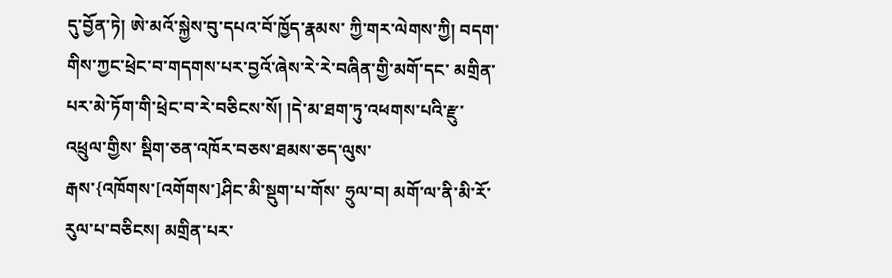དུ་བྱོན་ཏེ། ཨེ་མའོ་སྐྱེས་བུ་དཔའ་བོ་ཁྱོད་རྣམས་ ཀྱི་གར་ལེགས་ཀྱི། བདག་གིས་ཀྱང་ཕྲེང་བ་གདགས་པར་བྱའོ་ཞེས་རེ་རེ་བཞིན་གྱི་མགོ་དང་ མགྲིན་པར་མེ་ཏོག་གི་ཕྲེང་བ་རེ་བཅིངས་སོ། །དེ་མ་ཐག་ཏུ་འཕགས་པའི་རྫུ་འཕྲུལ་གྱིས་ སྡིག་ཅན་འཁོར་བཅས་ཐམས་ཅད་ལུས་རྒས་{འཁོགས་[འགོགས་]ཤིང་མི་སྡུག་པ་གོས་ ཧྲུལ་བ། མགོ་ལ་ནི་མི་རོ་རུལ་པ་བཅིངས། མགྲིན་པར་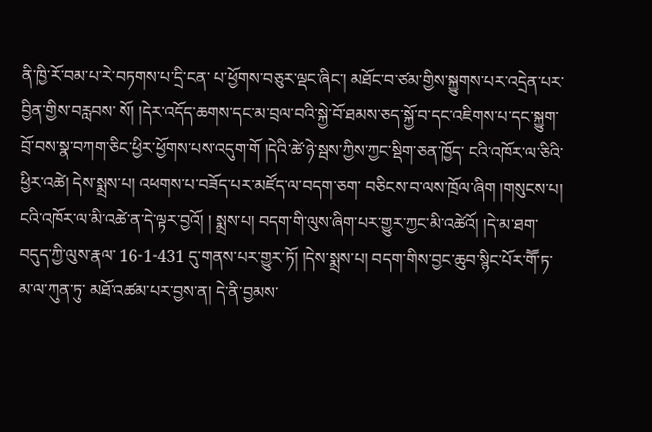ནི་ཁྱི་རོ་བམ་པ་རེ་བཏགས་པ་དྲི་ངན་ པ་ཕྱོགས་བཅུར་ལྡང་ཞིང་། མཐོང་བ་ཙམ་གྱིས་སྐྱུགས་པར་འདྲེན་པར་བྱིན་གྱིས་བརླབས་ སོ། །དེར་འདོད་ཆགས་དང་མ་བྲལ་བའི་སྐྱེ་བོ་ཐམས་ཅད་སྐྱོ་བ་དང་འཇིགས་པ་དང་སྐྱུག་ བྲོ་བས་སྣ་བཀག་ཅིང་ཕྱིར་ཕྱོགས་པས་འདུག་གོ །དེའི་ཚེ་ཉེ་སྦས་ཀྱིས་ཀྱང་སྡིག་ཅན་ཁྱོད་ ངའི་འཁོར་ལ་ཅིའི་ཕྱིར་འཚེ། དེས་སྨྲས་པ། འཕགས་པ་བཟོད་པར་མཛོད་ལ་བདག་ཅག་ བཅིངས་བ་ལས་ཁྲོལ་ཞིག །གསུངས་པ། ངའི་འཁོར་ལ་མི་འཚེ་ན་དེ་ལྟར་བྱའོ། ། སྨྲས་པ། བདག་གི་ལུས་ཞིག་པར་གྱུར་ཀྱང་མི་འཚེའོ། །དེ་མ་ཐག་བདུད་ཀྱི་ལུས་རྣལ་ 16-1-431 དུ་གནས་པར་གྱུར་ཏོ། །དེས་སྨྲས་པ། བདག་གིས་བྱང་ཆུབ་སྙིང་པོར་གཽ་ཏ་མ་ལ་ཀུན་ཏུ་ མཐོ་འཚམ་པར་བྱས་ན། དེ་ནི་བྱམས་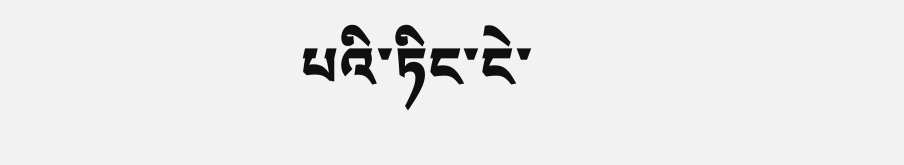པའི་ཏིང་ངེ་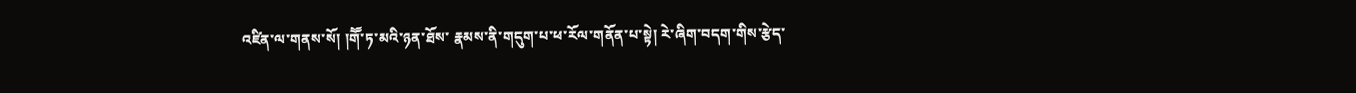འཛིན་ལ་གནས་སོ། །གཽ་ཏ་མའི་ཉན་ཐོས་ རྣམས་ནི་གདུག་པ་ཕ་རོལ་གནོན་པ་སྟེ། རེ་ཞིག་བདག་གིས་རྩེད་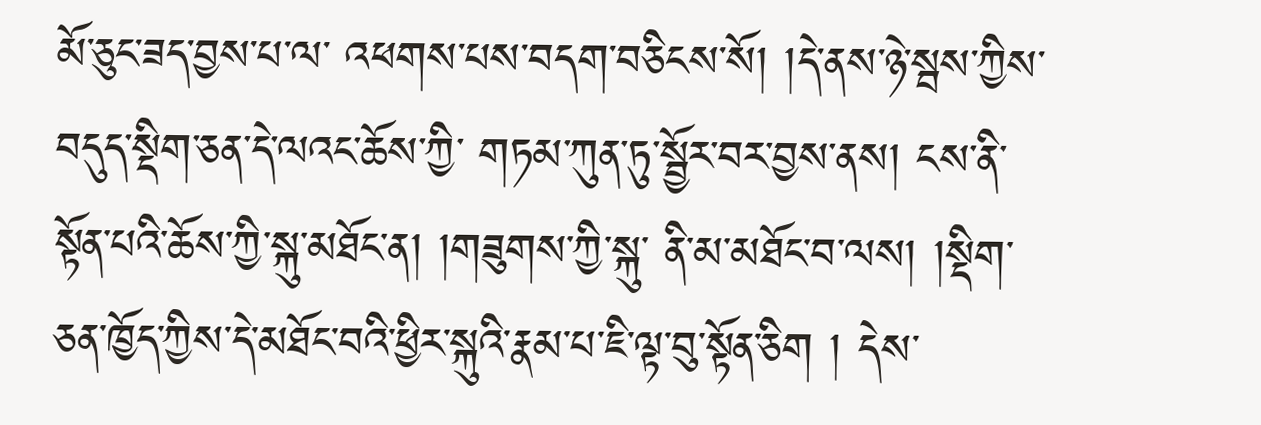མོ་ཅུང་ཟད་བྱས་པ་ལ་ འཕགས་པས་བདག་བཅིངས་སོ། །དེ་ནས་ཉེ་སྦས་ཀྱིས་བདུད་སྡིག་ཅན་དེ་ལའང་ཆོས་ཀྱི་ གཏམ་ཀུན་ཏུ་སྦྱོར་བར་བྱས་ནས། ངས་ནི་སྟོན་པའི་ཆོས་ཀྱི་སྐུ་མཐོང་ན། །གཟུགས་ཀྱི་སྐུ་ ནི་མ་མཐོང་བ་ལས། །སྡིག་ཅན་ཁྱོད་ཀྱིས་དེ་མཐོང་བའི་ཕྱིར་སྐུའི་རྣམ་པ་ཇི་ལྟ་བུ་སྟོན་ཅིག ། དེས་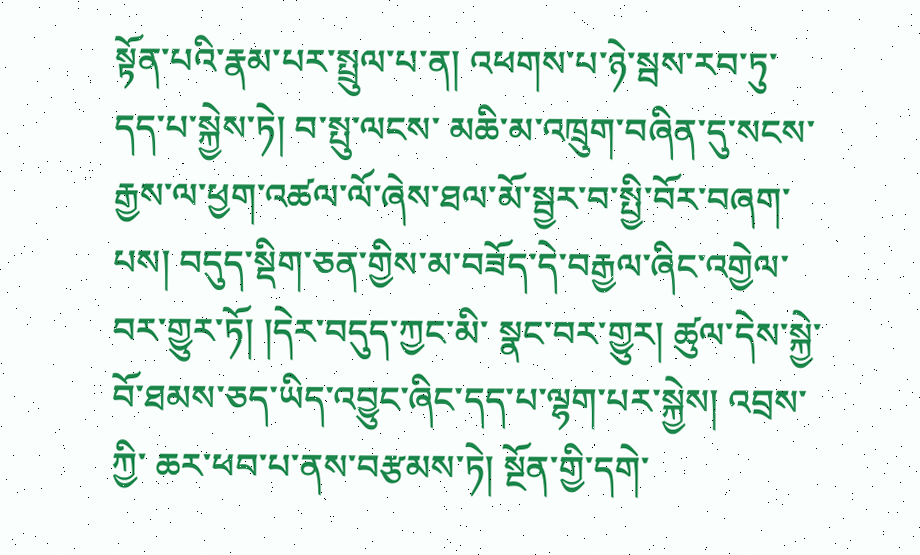སྟོན་པའི་རྣམ་པར་སྤྲུལ་པ་ན། འཕགས་པ་ཉེ་སྦས་རབ་ཏུ་དད་པ་སྐྱེས་ཏེ། བ་སྤུ་ལངས་ མཆི་མ་འཁྲུག་བཞིན་དུ་སངས་རྒྱས་ལ་ཕྱག་འཚལ་ལོ་ཞེས་ཐལ་མོ་སྦྱར་བ་སྤྱི་བོར་བཞག་ པས། བདུད་སྡིག་ཅན་གྱིས་མ་བཟོད་དེ་བརྒྱལ་ཞིང་འགྱེལ་བར་གྱུར་ཏོ། །དེར་བདུད་ཀྱང་མི་ སྣང་བར་གྱུར། ཚུལ་དེས་སྐྱེ་བོ་ཐམས་ཅད་ཡིད་འབྱུང་ཞིང་དད་པ་ལྷག་པར་སྐྱེས། འབྲས་ཀྱི་ ཆར་ཕབ་པ་ནས་བརྩམས་ཏེ། སྔོན་གྱི་དགེ་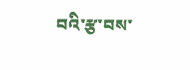བའི་རྩ་བས་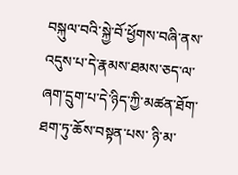བསྐུལ་བའི་སྐྱེ་བོ་ཕྱོགས་བཞི་ནས་ འདུས་པ་དེ་རྣམས་ཐམས་ཅད་ལ་ཞག་དྲུག་པ་དེ་ཉིད་ཀྱི་མཚན་ཐོག་ཐག་ཏུ་ཆོས་བསྟན་པས་ ཉི་མ་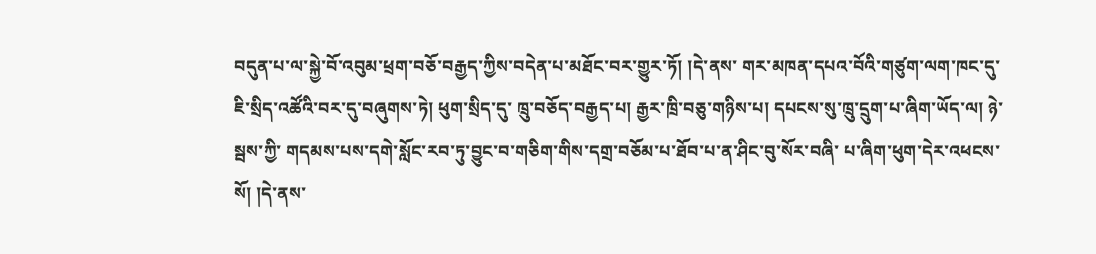བདུན་པ་ལ་སྐྱེ་བོ་འབུམ་ཕྲག་བཅོ་བརྒྱད་ཀྱིས་བདེན་པ་མཐོང་བར་གྱུར་ཏོ། །དེ་ནས་ གར་མཁན་དཔའ་བོའི་གཙུག་ལག་ཁང་དུ་ཇི་སྲིད་འཚོའི་བར་དུ་བཞུགས་ཏེ། ཕུག་སྲིད་དུ་ ཁྲུ་བཅོད་བརྒྱད་པ། རྒྱར་ཁྲི་བཅུ་གཉིས་པ། དཔངས་སུ་ཁྲུ་དྲུག་པ་ཞིག་ཡོད་ལ། ཉེ་སྦས་ཀྱི་ གདམས་པས་དགེ་སློང་རབ་ཏུ་བྱུང་བ་གཅིག་གིས་དགྲ་བཅོམ་པ་ཐོབ་པ་ན་ཤིང་བུ་སོར་བཞི་ པ་ཞིག་ཕུག་དེར་འཕངས་སོ། །དེ་ནས་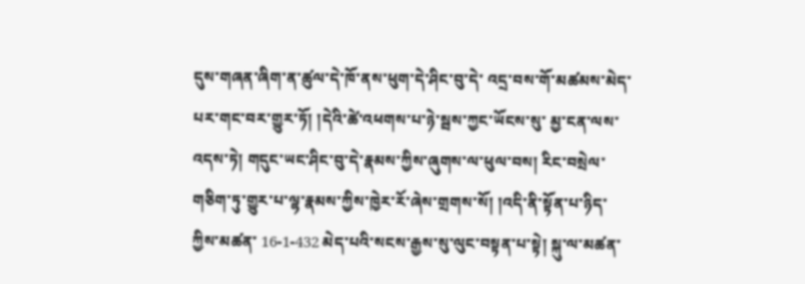དུས་གཞན་ཞིག་ན་ཚུལ་དེ་ཁོ་ནས་ཕུག་དེ་ཤིང་བུ་དེ་ འདྲ་བས་གོ་མཚམས་མེད་པར་གང་བར་གྱུར་ཏོ། །དེའི་ཚེ་འཕགས་པ་ཉེ་སྦས་ཀྱང་ཡོངས་སུ་ མྱ་ངན་ལས་འདས་ཏེ། གདུང་ཡང་ཤིང་བུ་དེ་རྣམས་ཀྱིས་ཞུགས་ལ་ཕུལ་བས། རིང་བསྲེལ་ གཅིག་ཏུ་གྱུར་པ་ལྷ་རྣམས་ཀྱིས་ཁྱེར་རོ་ཞེས་གྲགས་སོ། །འདི་ནི་སྟོན་པ་ཉིད་ཀྱིས་མཚན་ 16-1-432 མེད་པའི་སངས་རྒྱས་སུ་ལུང་བསྟན་པ་སྟེ། སྐུ་ལ་མཚན་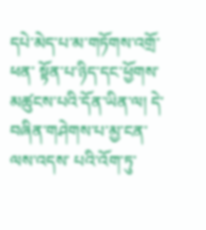དཔེ་མེད་པ་མ་གཏོགས་འགྲོ་ཕན་ སྟོན་པ་ཉིད་དང་ཕྱོགས་མཚུངས་པའི་དོན་ཡིན་ལ། དེ་བཞིན་གཤེགས་པ་མྱ་ངན་ལས་འདས་ པའི་འོག་ཏུ་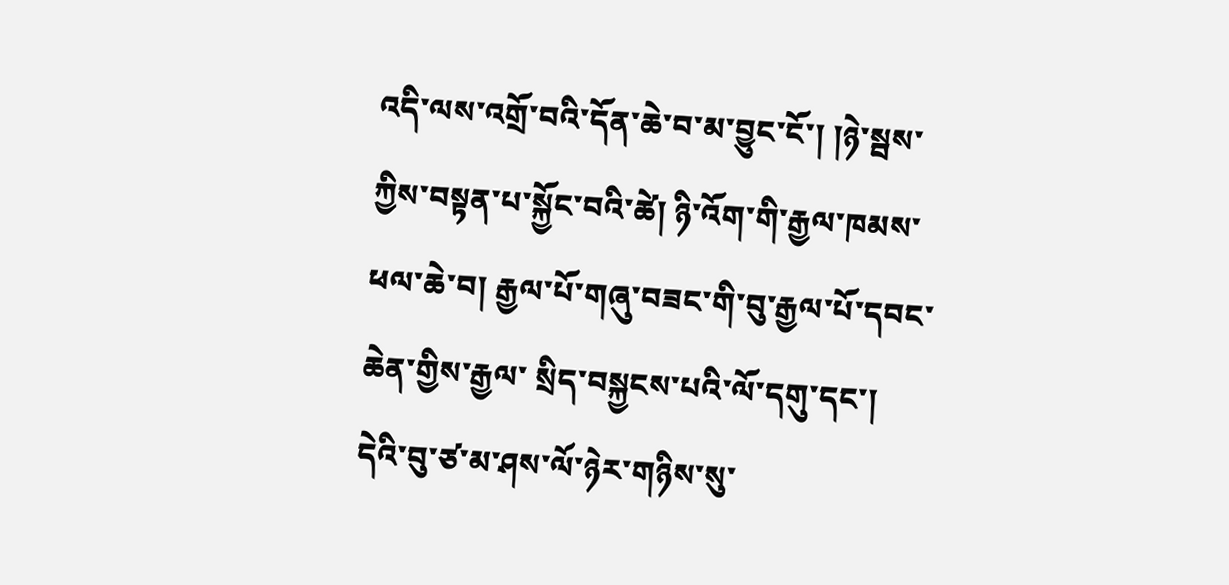འདི་ལས་འགྲོ་བའི་དོན་ཆེ་བ་མ་བྱུང་ངོ་། །ཉེ་སྦས་ཀྱིས་བསྟན་པ་སྐྱོང་བའི་ཚེ། ཉི་འོག་གི་རྒྱལ་ཁམས་ཕལ་ཆེ་བ། རྒྱལ་པོ་གཞུ་བཟང་གི་བུ་རྒྱལ་པོ་དབང་ཆེན་གྱིས་རྒྱལ་ སྲིད་བསྐྱངས་པའི་ལོ་དགུ་དང་། དེའི་བུ་ཙ་མ་ཤས་ལོ་ཉེར་གཉིས་སུ་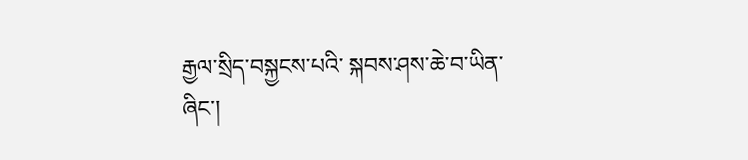རྒྱལ་སྲིད་བསྐྱངས་པའི་ སྐབས་ཤས་ཆེ་བ་ཡིན་ཞིང་།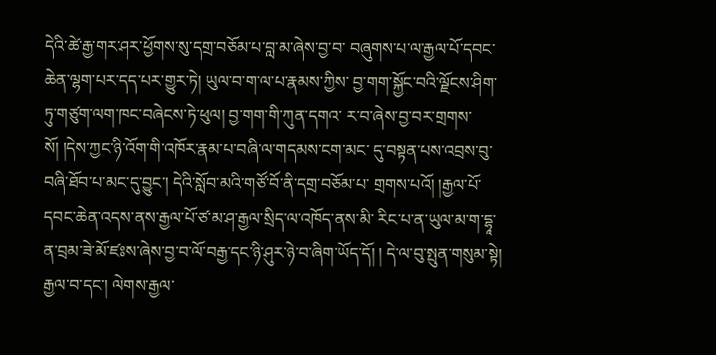དེའི་ཚེ་རྒྱ་གར་ཤར་ཕྱོགས་སུ་དགྲ་བཅོམ་པ་བླ་མ་ཞེས་བྱ་བ་ བཞུགས་པ་ལ་རྒྱལ་པོ་དབང་ཆེན་ལྷག་པར་དད་པར་གྱུར་ཏེ། ཡུལ་བ་ག་ལ་པ་རྣམས་ཀྱིས་ བྱ་གག་སྐྱོང་བའི་ལྗོངས་ཤིག་ཏུ་གཙུག་ལག་ཁང་བཞེངས་ཏེ་ཕུལ། བྱ་གག་གི་ཀུན་དགའ་ ར་བ་ཞེས་བྱ་བར་གྲགས་སོ། །དེས་ཀྱང་ཉི་འོག་གི་འཁོར་རྣམ་པ་བཞི་ལ་གདམས་ངག་མང་ དུ་བསྟན་པས་འབྲས་བུ་བཞི་ཐོབ་པ་མང་དུ་བྱུང་། དེའི་སློབ་མའི་གཙོ་བོ་ནི་དགྲ་བཅོམ་པ་ གྲགས་པའོ། །རྒྱལ་པོ་དབང་ཆེན་འདས་ནས་རྒྱལ་པོ་ཙ་མ་ཤ་རྒྱལ་སྲིད་ལ་འཁོད་ནས་མི་ རིང་པ་ན་ཡུལ་མ་ག་དྷཱ་ན་བྲམ་ཟེ་མོ་ཛཿས་ཞེས་བྱ་བ་ལོ་བརྒྱ་དང་ཉི་ཤུར་ཉེ་བ་ཞིག་ཡོད་དོ། ། དེ་ལ་བུ་སྤུན་གསུམ་སྟེ། རྒྱལ་བ་དང་། ལེགས་རྒྱལ་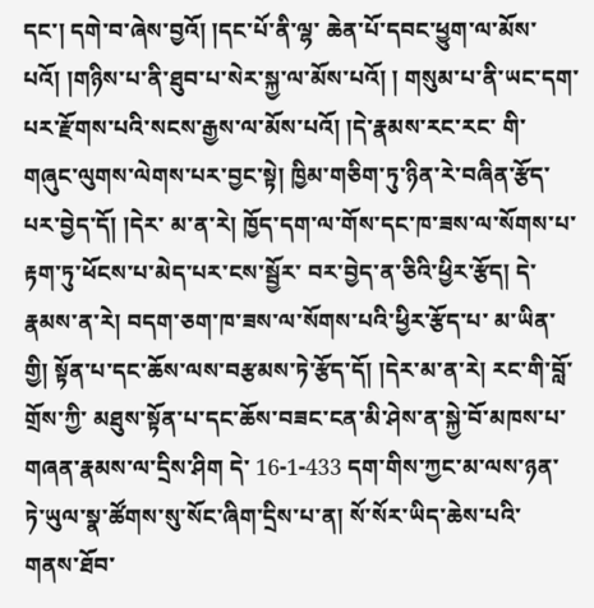དང་། དགེ་བ་ཞེས་བྱའོ། །དང་པོ་ནི་ལྷ་ ཆེན་པོ་དབང་ཕྱུག་ལ་མོས་པའོ། །གཉིས་པ་ནི་ཐུབ་པ་སེར་སྐྱ་ལ་མོས་པའོ། ། གསུམ་པ་ནི་ཡང་དག་པར་རྫོགས་པའི་སངས་རྒྱས་ལ་མོས་པའོ། །དེ་རྣམས་རང་རང་ གི་གཞུང་ལུགས་ལེགས་པར་བྱང་སྟེ། ཁྱིམ་གཅིག་ཏུ་ཉིན་རེ་བཞིན་རྩོད་པར་བྱེད་དོ། །དེར་ མ་ན་རེ། ཁྱོད་དག་ལ་གོས་དང་ཁ་ཟས་ལ་སོགས་པ་རྟག་ཏུ་ཕོངས་པ་མེད་པར་ངས་སྦྱོར་ བར་བྱེད་ན་ཅིའི་ཕྱིར་རྩོད། དེ་རྣམས་ན་རེ། བདག་ཅག་ཁ་ཟས་ལ་སོགས་པའི་ཕྱིར་རྩོད་པ་ མ་ཡིན་གྱི། སྟོན་པ་དང་ཆོས་ལས་བརྩམས་ཏེ་རྩོད་དོ། །དེར་མ་ན་རེ། རང་གི་བློ་གྲོས་ཀྱི་ མཐུས་སྟོན་པ་དང་ཆོས་བཟང་ངན་མི་ཤེས་ན་སྐྱེ་བོ་མཁས་པ་གཞན་རྣམས་ལ་དྲིས་ཤིག དེ་ 16-1-433 དག་གིས་ཀྱང་མ་ལས་ཉན་ཏེ་ཡུལ་སྣ་ཚོགས་སུ་སོང་ཞིག་དྲིས་པ་ན། སོ་སོར་ཡིད་ཆེས་པའི་ གནས་ཐོབ་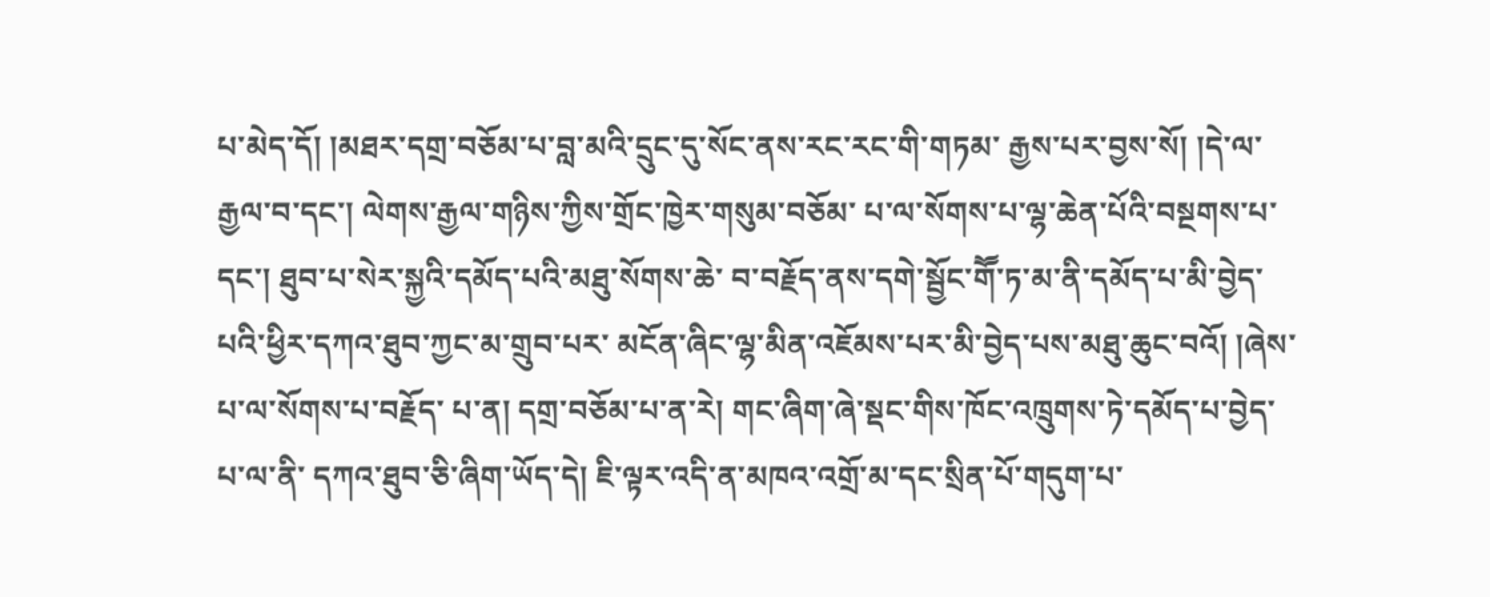པ་མེད་དོ། །མཐར་དགྲ་བཅོམ་པ་བླ་མའི་དྲུང་དུ་སོང་ནས་རང་རང་གི་གཏམ་ རྒྱས་པར་བྱས་སོ། །དེ་ལ་རྒྱལ་བ་དང་། ལེགས་རྒྱལ་གཉིས་ཀྱིས་གྲོང་ཁྱེར་གསུམ་བཅོམ་ པ་ལ་སོགས་པ་ལྷ་ཆེན་པོའི་བསྔགས་པ་དང་། ཐུབ་པ་སེར་སྐྱའི་དམོད་པའི་མཐུ་སོགས་ཆེ་ བ་བརྗོད་ནས་དགེ་སྦྱོང་གཽ་ཏ་མ་ནི་དམོད་པ་མི་བྱེད་པའི་ཕྱིར་དཀའ་ཐུབ་ཀྱང་མ་གྲུབ་པར་ མངོན་ཞིང་ལྷ་མིན་འཇོམས་པར་མི་བྱེད་པས་མཐུ་ཆུང་བའོ། །ཞེས་པ་ལ་སོགས་པ་བརྗོད་ པ་ན། དགྲ་བཅོམ་པ་ན་རེ། གང་ཞིག་ཞེ་སྡང་གིས་ཁོང་འཁྲུགས་ཏེ་དམོད་པ་བྱེད་པ་ལ་ནི་ དཀའ་ཐུབ་ཅི་ཞིག་ཡོད་དེ། ཇི་ལྟར་འདི་ན་མཁའ་འགྲོ་མ་དང་སྲིན་པོ་གདུག་པ་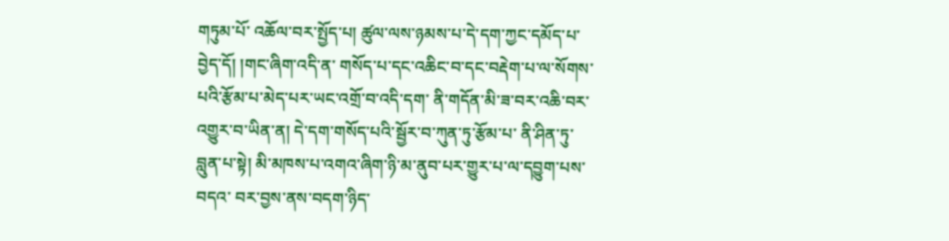གཏུམ་པོ་ འཆོལ་བར་སྤྱོད་པ། ཚུལ་ལས་ཉམས་པ་དེ་དག་ཀྱང་དམོད་པ་བྱེད་དོ། །གང་ཞིག་འདི་ན་ གསོད་པ་དང་འཆིང་བ་དང་བརྡེག་པ་ལ་སོགས་པའི་རྩོམ་པ་མེད་པར་ཡང་འགྲོ་བ་འདི་དག་ ནི་གདོན་མི་ཟ་བར་འཆི་བར་འགྱུར་བ་ཡིན་ན། དེ་དག་གསོད་པའི་སྦྱོར་བ་ཀུན་ཏུ་རྩོམ་པ་ ནི་ཤིན་ཏུ་བླུན་པ་སྟེ། མི་མཁས་པ་འགའ་ཞིག་ཉི་མ་ནུབ་པར་གྱུར་པ་ལ་དབྱུག་པས་བདའ་ བར་བྱས་ནས་བདག་ཉིད་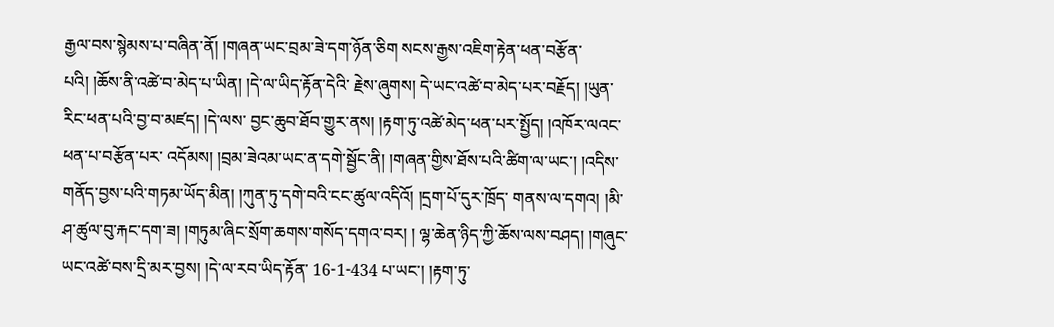རྒྱལ་བས་སྙེམས་པ་བཞིན་ནོ། །གཞན་ཡང་བྲམ་ཟེ་དག་ཉོན་ཅིག སངས་རྒྱས་འཇིག་རྟེན་ཕན་བརྩོན་པའི། །ཆོས་ནི་འཚེ་བ་མེད་པ་ཡིན། །དེ་ལ་ཡིད་རྟོན་དེའི་ རྗེས་ཞུགས། དེ་ཡང་འཚེ་བ་མེད་པར་བརྗོད། །ཡུན་རིང་ཕན་པའི་བྱ་བ་མཛད། །དེ་ལས་ བྱང་ཆུབ་ཐོབ་གྱུར་ནས། །རྟག་ཏུ་འཚེ་མེད་ཕན་པར་སྤྱོད། །འཁོར་ལའང་ཕན་པ་བརྩོན་པར་ འདོམས། །བྲམ་ཟེའམ་ཡང་ན་དགེ་སྦྱོང་ནི། །གཞན་གྱིས་ཐོས་པའི་ཚིག་ལ་ཡང་། །འདིས་ གནོད་བྱས་པའི་གཏམ་ཡོད་མིན། །ཀུན་ཏུ་དགེ་བའི་ངང་ཚུལ་འདིའོ། །དྲག་པོ་དུར་ཁྲོད་ གནས་ལ་དགའ། །མི་ཤ་ཚུལ་བུ་རྐང་དག་ཟ། །གཏུམ་ཞིང་སྲོག་ཆགས་གསོད་དགའ་བར། ། ལྷ་ཆེན་ཉིད་ཀྱི་ཆོས་ལས་བཤད། །གཞུང་ཡང་འཚེ་བས་དྲི་མར་བྱས། །དེ་ལ་རབ་ཡིད་རྟོན་ 16-1-434 པ་ཡང་། །རྟག་ཏུ་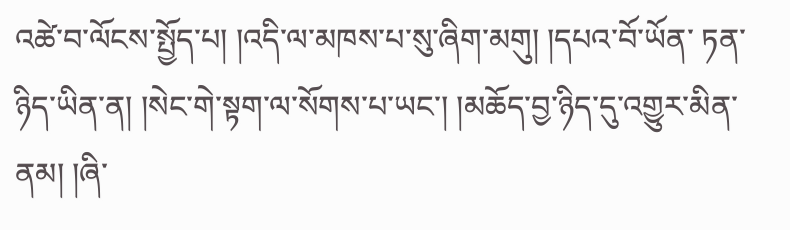འཚེ་བ་ལོངས་སྤྱོད་པ། །འདི་ལ་མཁས་པ་སུ་ཞིག་མགུ། །དཔའ་བོ་ཡོན་ ཏན་ཉིད་ཡིན་ན། །སེང་གེ་སྟག་ལ་སོགས་པ་ཡང་། །མཆོད་བྱ་ཉིད་དུ་འགྱུར་མིན་ནམ། །ཞི་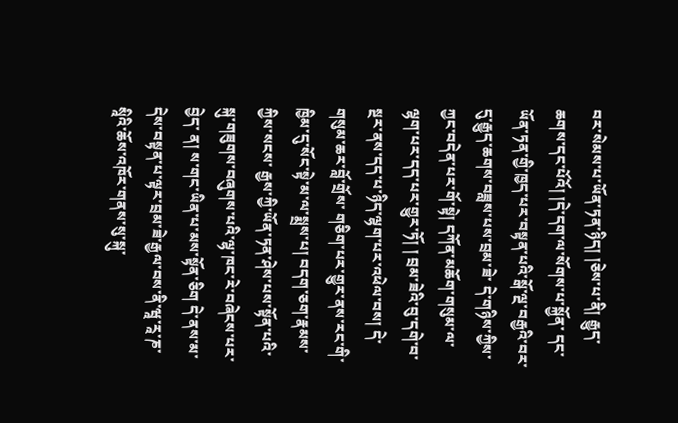བར་སེམས་པ་ཡོན་ཏན་ཉིད། །ཅེས་པ་ནི། རྒྱུད་ཆགས་དང་པོའོ། །དེ་དག་ལ་སོགས་པ་སྐྱོན་ དང་ཡོན་ཏན་གྱི་ཁྱད་པར་བསྟན་པའི་སྒོ་ལྔ་བརྒྱའི་བར་དུ་རྒྱུད་ཆགས་བཟླས་པས་བྲམ་ཟེ་ དེ་གཉིས་ཀྱིས་ཀྱང་བདེན་པར་གོ་སྟེ། དཀོན་མཆོག་གསུམ་ལ་ལྷག་པར་དད་པར་གྱུར་ཏོ། ། བྲམ་ཟེའི་བུ་དགེ་བ་སྔར་ནས་དད་པ་ཉིད་ལྷག་པར་འཕེལ་བས། དེ་གསུམ་ཆར་བློ་གྲོས་ གཅིག་པར་གྱུར་ནས་རང་གི་ཁྱིམ་དུ་སོང་སྟེ་མ་ལ་སྨྲས་པ། བདག་ཅག་རྣམས་ཀྱིས་སངས་ རྒྱས་ཀྱི་ཡོན་ཏན་ཤེས་པས་སྟོན་པའི་སྐུ་གཟུགས་བཞུགས་པའི་ལྷ་ཁང་རེ་བཞེངས་པར་བྱེད་ ན། ས་གང་ཡིན་པ་མས་སྟོན་ཅིག དེ་ནས་མ་དེས་བསྟན་པ་ལྟར་བྲམ་ཟེ་རྒྱལ་བས་ནི་ཝཱ་རཱ་ཎ་ སཱིའི་ཆོས་འཁོར་གནས་སུ་སྐུ་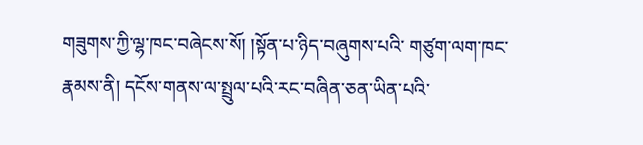གཟུགས་ཀྱི་ལྷ་ཁང་བཞེངས་སོ། །སྟོན་པ་ཉིད་བཞུགས་པའི་ གཙུག་ལག་ཁང་རྣམས་ནི། དངོས་གནས་ལ་སྤྲུལ་པའི་རང་བཞིན་ཅན་ཡིན་པའི་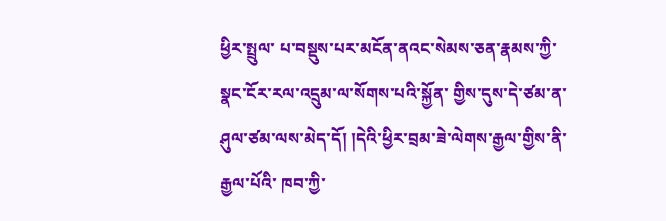ཕྱིར་སྤྲུལ་ པ་བསྡུས་པར་མངོན་ནའང་སེམས་ཅན་རྣམས་ཀྱི་སྣང་ངོར་རལ་འདྲུམ་ལ་སོགས་པའི་སྐྱོན་ གྱིས་དུས་དེ་ཙམ་ན་ཤུལ་ཙམ་ལས་མེད་དོ། །དེའི་ཕྱིར་བྲམ་ཟེ་ལེགས་རྒྱལ་གྱིས་ནི་རྒྱལ་པོའི་ ཁབ་ཀྱི་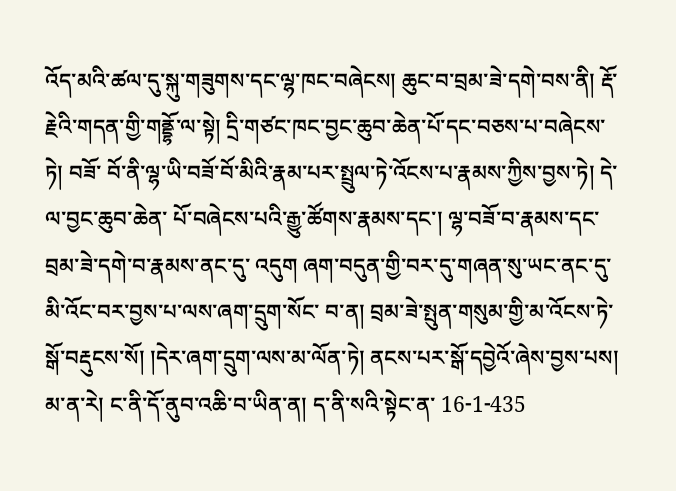འོད་མའི་ཚལ་དུ་སྐུ་གཟུགས་དང་ལྷ་ཁང་བཞེངས། ཆུང་བ་བྲམ་ཟེ་དགེ་བས་ནི། རྡོ་ རྗེའི་གདན་གྱི་གནྡྷོ་ལ་སྟེ། དྲི་གཙང་ཁང་བྱང་ཆུབ་ཆེན་པོ་དང་བཅས་པ་བཞེངས་ཏེ། བཟོ་ བོ་ནི་ལྷ་ཡི་བཟོ་བོ་མིའི་རྣམ་པར་སྤྲུལ་ཏེ་འོངས་པ་རྣམས་ཀྱིས་བྱས་ཏེ། དེ་ལ་བྱང་ཆུབ་ཆེན་ པོ་བཞེངས་པའི་རྒྱུ་ཚོགས་རྣམས་དང་། ལྷ་བཟོ་བ་རྣམས་དང་བྲམ་ཟེ་དགེ་བ་རྣམས་ནང་དུ་ འདུག ཞག་བདུན་གྱི་བར་དུ་གཞན་སུ་ཡང་ནང་དུ་མི་འོང་བར་བྱས་པ་ལས་ཞག་དྲུག་སོང་ བ་ན། བྲམ་ཟེ་སྤུན་གསུམ་གྱི་མ་འོངས་ཏེ་སྒོ་བརྡུངས་སོ། །དེར་ཞག་དྲུག་ལས་མ་ལོན་ཏེ། ནངས་པར་སྒོ་དབྱེའོ་ཞེས་བྱས་པས། མ་ན་རེ། ང་ནི་དོ་ནུབ་འཆི་བ་ཡིན་ན། ད་ནི་སའི་སྟེང་ན་ 16-1-435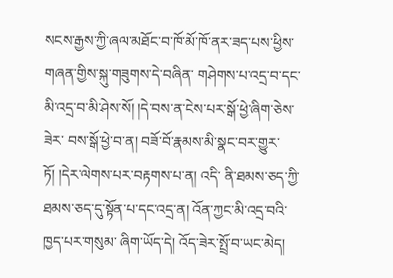སངས་རྒྱས་ཀྱི་ཞལ་མཐོང་བ་ཁོ་མོ་ཁོ་ནར་ཟད་པས་ཕྱིས་གཞན་གྱིས་སྐུ་གཟུགས་དེ་བཞིན་ གཤེགས་པ་འདྲ་བ་དང་མི་འདྲ་བ་མི་ཤེས་སོ། །དེ་བས་ན་ངེས་པར་སྒོ་ཕྱེ་ཞིག་ཅེས་ཟེར་ བས་སྒོ་ཕྱེ་བ་ན། བཟོ་བོ་རྣམས་མི་སྣང་བར་གྱུར་ཏོ། །དེར་ལེགས་པར་བརྟགས་པ་ན། འདི་ ནི་ཐམས་ཅད་ཀྱི་ཐམས་ཅད་དུ་སྟོན་པ་དང་འདྲ་ན། འོན་ཀྱང་མི་འདྲ་བའི་ཁྱད་པར་གསུམ་ ཞིག་ཡོད་དེ། འོད་ཟེར་སྤྲོ་བ་ཡང་མེད།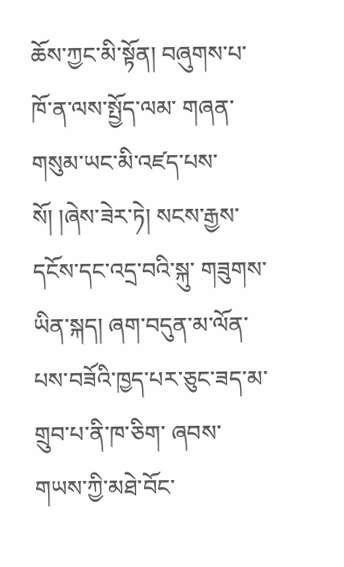ཆོས་ཀྱང་མི་སྟོན། བཞུགས་པ་ཁོ་ན་ལས་སྤྱོད་ལམ་ གཞན་གསུམ་ཡང་མི་འཛད་པས་སོ། །ཞེས་ཟེར་ཏེ། སངས་རྒྱས་དངོས་དང་འདྲ་བའི་སྐུ་ གཟུགས་ཡིན་སྐད། ཞག་བདུན་མ་ལོན་པས་བཟོའི་ཁྱད་པར་ཅུང་ཟད་མ་གྲུབ་པ་ནི་ཁ་ཅིག་ ཞབས་གཡས་ཀྱི་མཐེ་བོང་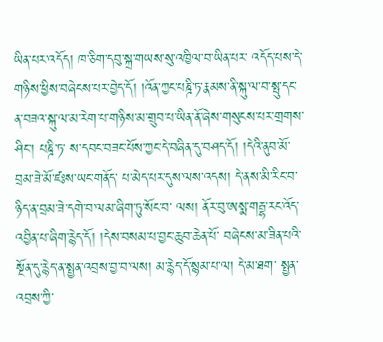ཡིན་པར་འདོད། ཁ་ཅིག་དབུ་སྐྲ་གཡས་སུ་འཁྱིལ་བ་ཡིན་པར་ འདོད་པས་དེ་གཉིས་ཕྱིས་བཞེངས་པར་བྱེད་དོ། །འོན་ཀྱང་པཎྜི་ཏ་རྣམས་ནི་སྐུ་ལ་བ་སྤུ་དང་ ན་བཟའ་སྐུ་ལ་མ་རེག་པ་གཉིས་མ་གྲུབ་པ་ཡིན་ནོ་ཞེས་གསུངས་པར་གྲགས་ཤིང་། པཎྜི་ཏ་ ས་དབང་བཟང་པོས་ཀྱང་དེ་བཞིན་དུ་བཤད་དོ། །དེའི་ནུབ་མོ་བྲམ་ཟེ་མོ་ཛཿས་ཡང་གནོད་ པ་མེད་པར་དུས་ལས་འདས། དེ་ནས་མི་རིང་བ་ཉིད་ན་བྲམ་ཟེ་དགེ་བ་ལམ་ཞིག་ཏུ་སོང་བ་ ལས། ནོར་བུ་ཨསྨ་གརྦྷ་རང་འོད་འབྱིན་པ་ཞིག་རྙེད་དོ། །དེས་བསམ་པ་བྱང་ཆུབ་ཆེན་པོ་ བཞེངས་མ་ཟིན་པའི་སྔོན་དུ་རྙེད་ན་སྤྱན་འབྲས་བྱ་བ་ལས། མ་རྙེད་དོ་སྙམ་པ་ལ། དེ་མ་ཐག་ སྤྱན་འབྲས་ཀྱི་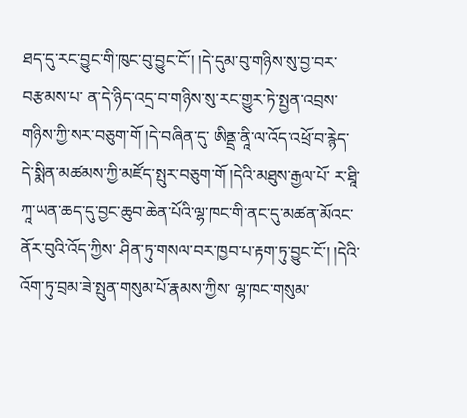ཐད་དུ་རང་བྱུང་གི་ཁུང་བུ་བྱུང་ངོ་། །དེ་དུམ་བུ་གཉིས་སུ་བྱ་བར་བརྩམས་པ་ ན་དེ་ཉིད་འདྲ་བ་གཉིས་སུ་རང་གྱུར་ཏེ་སྤྱན་འབྲས་གཉིས་ཀྱི་སར་བཅུག་གོ །དེ་བཞིན་དུ་ ཨིནྡྲ་ནཱི་ལ་འོད་འཕྲོ་བ་རྙེད་དེ་སྨིན་མཚམས་ཀྱི་མཛོད་སྤུར་བཅུག་གོ །དེའི་མཐུས་རྒྱལ་པོ་ ར་ཐཱི་ཀཱ་ཡན་ཆད་དུ་བྱང་ཆུབ་ཆེན་པོའི་ལྷ་ཁང་གི་ནང་དུ་མཚན་མོའང་ནོར་བུའི་འོད་ཀྱིས་ ཤིན་ཏུ་གསལ་བར་ཁྱབ་པ་རྟག་ཏུ་བྱུང་ངོ་། །དེའི་འོག་ཏུ་བྲམ་ཟེ་སྤུན་གསུམ་པོ་རྣམས་ཀྱིས་ ལྷ་ཁང་གསུམ་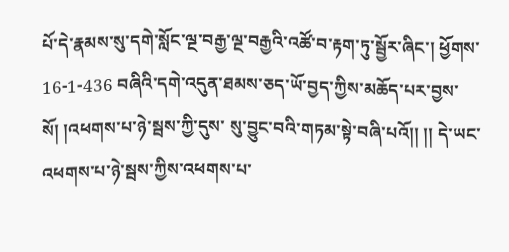པོ་དེ་རྣམས་སུ་དགེ་སློང་ལྔ་བརྒྱ་ལྔ་བརྒྱའི་འཚོ་བ་རྟག་ཏུ་སྦྱོར་ཞིང་། ཕྱོགས་ 16-1-436 བཞིའི་དགེ་འདུན་ཐམས་ཅད་ཡོ་བྱད་ཀྱིས་མཆོད་པར་བྱས་སོ། །འཕགས་པ་ཉེ་སྦས་ཀྱི་དུས་ སུ་བྱུང་བའི་གཏམ་སྟེ་བཞི་པའོ།། །། དེ་ཡང་འཕགས་པ་ཉེ་སྦས་ཀྱིས་འཕགས་པ་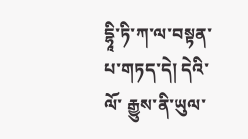དྷཱི་ཏི་ཀ་ལ་བསྟན་པ་གཏད་དེ། དེའི་ལོ་ རྒྱུས་ནི་ཡུལ་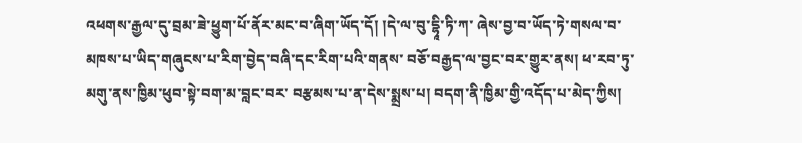འཕགས་རྒྱལ་དུ་བྲམ་ཟེ་ཕྱུག་པོ་ནོར་མང་བ་ཞིག་ཡོད་དོ། །དེ་ལ་བུ་དྷཱི་ཏི་ཀ་ ཞེས་བྱ་བ་ཡོད་ཏེ་གསལ་བ་མཁས་པ་ཡིད་གཞུངས་པ་རིག་བྱེད་བཞི་དང་རིག་པའི་གནས་ བཅོ་བརྒྱད་ལ་བྱང་བར་གྱུར་ནས། ཕ་རབ་ཏུ་མགུ་ནས་ཁྱིམ་ཕུབ་སྟེ་བག་མ་བླང་བར་ བརྩམས་པ་ན་དེས་སྨྲས་པ། བདག་ནི་ཁྱིམ་གྱི་འདོད་པ་མེད་ཀྱིས།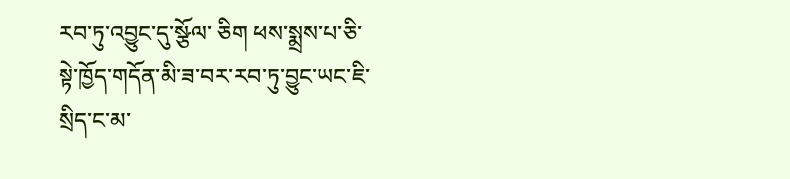རབ་ཏུ་འབྱུང་དུ་སྩོལ་ ཅིག ཕས་སྨྲས་པ་ཅི་སྟེ་ཁྱོད་གདོན་མི་ཟ་བར་རབ་ཏུ་བྱུང་ཡང་ཇི་སྲིད་ང་མ་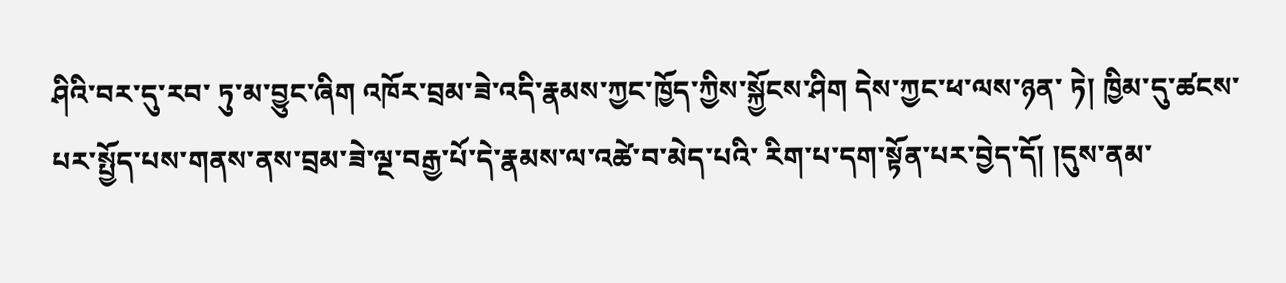ཤིའི་བར་དུ་རབ་ ཏུ་མ་བྱུང་ཞིག འཁོར་བྲམ་ཟེ་འདི་རྣམས་ཀྱང་ཁྱོད་ཀྱིས་སྐྱོངས་ཤིག དེས་ཀྱང་ཕ་ལས་ཉན་ ཏེ། ཁྱིམ་དུ་ཚངས་པར་སྤྱོད་པས་གནས་ནས་བྲམ་ཟེ་ལྔ་བརྒྱ་པོ་དེ་རྣམས་ལ་འཚེ་བ་མེད་པའི་ རིག་པ་དག་སྟོན་པར་བྱེད་དོ། །དུས་ནམ་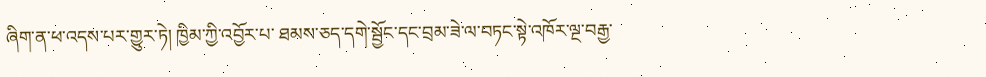ཞིག་ན་ཕ་འདས་པར་གྱུར་ཏེ། ཁྱིམ་ཀྱི་འབྱོར་པ་ ཐམས་ཅད་དགེ་སྦྱོང་དང་བྲམ་ཟེ་ལ་བཏང་སྟེ་འཁོར་ལྔ་བརྒྱ་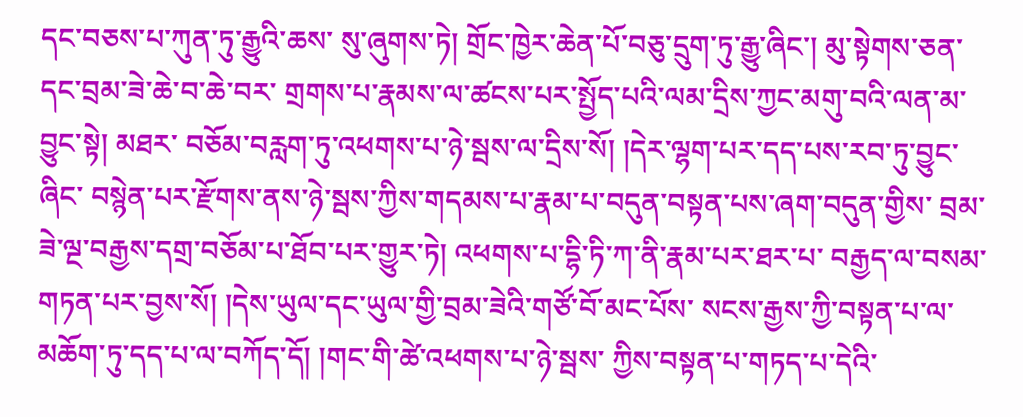དང་བཅས་པ་ཀུན་ཏུ་རྒྱུའི་ཆས་ སུ་ཞུགས་ཏེ། གྲོང་ཁྱེར་ཆེན་པོ་བཅུ་དྲུག་ཏུ་རྒྱུ་ཞིང་། མུ་སྟེགས་ཅན་དང་བྲམ་ཟེ་ཆེ་བ་ཆེ་བར་ གྲགས་པ་རྣམས་ལ་ཚངས་པར་སྤྱོད་པའི་ལམ་དྲིས་ཀྱང་མགུ་བའི་ལན་མ་བྱུང་སྟེ། མཐར་ བཅོམ་བརླག་ཏུ་འཕགས་པ་ཉེ་སྦས་ལ་དྲིས་སོ། །དེར་ལྷག་པར་དད་པས་རབ་ཏུ་བྱུང་ཞིང་ བསྙེན་པར་རྫོགས་ནས་ཉེ་སྦས་ཀྱིས་གདམས་པ་རྣམ་པ་བདུན་བསྟན་པས་ཞག་བདུན་གྱིས་ བྲམ་ཟེ་ལྔ་བརྒྱས་དགྲ་བཅོམ་པ་ཐོབ་པར་གྱུར་ཏེ། འཕགས་པ་དྷི་ཏི་ཀ་ནི་རྣམ་པར་ཐར་པ་ བརྒྱད་ལ་བསམ་གཏན་པར་བྱས་སོ། །དེས་ཡུལ་དང་ཡུལ་གྱི་བྲམ་ཟེའི་གཙོ་བོ་མང་པོས་ སངས་རྒྱས་ཀྱི་བསྟན་པ་ལ་མཆོག་ཏུ་དད་པ་ལ་བཀོད་དོ། །གང་གི་ཚེ་འཕགས་པ་ཉེ་སྦས་ ཀྱིས་བསྟན་པ་གཏད་པ་དེའི་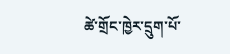ཚེ་གྲོང་ཁྱེར་དྲུག་པོ་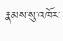རྣམས་སུ་འཁོར་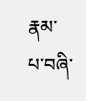རྣམ་པ་བཞི་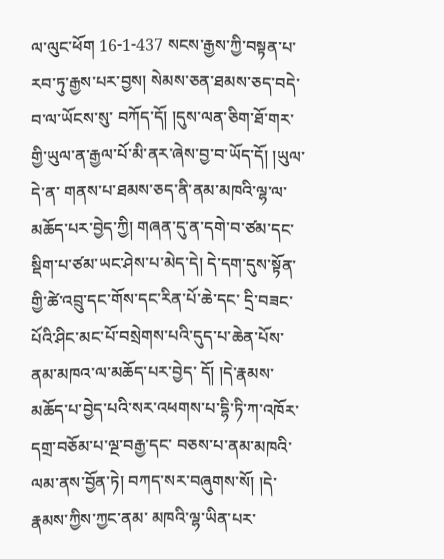ལ་ལུང་ཕོག 16-1-437 སངས་རྒྱས་ཀྱི་བསྟན་པ་རབ་ཏུ་རྒྱས་པར་བྱས། སེམས་ཅན་ཐམས་ཅད་བདེ་བ་ལ་ཡོངས་སུ་ བཀོད་དོ། །དུས་ལན་ཅིག་ཐོ་གར་གྱི་ཡུལ་ན་རྒྱལ་པོ་མི་ནར་ཞེས་བྱ་བ་ཡོད་དོ། །ཡུལ་དེ་ན་ གནས་པ་ཐམས་ཅད་ནི་ནམ་མཁའི་ལྷ་ལ་མཆོད་པར་བྱེད་ཀྱི། གཞན་དུ་ན་དགེ་བ་ཙམ་དང་ སྡིག་པ་ཙམ་ཡང་ཤེས་པ་མེད་དེ། དེ་དག་དུས་སྟོན་གྱི་ཚེ་འབྲུ་དང་གོས་དང་རིན་པོ་ཆེ་དང་ དྲི་བཟང་པོའི་ཤིང་མང་པོ་བསྲེགས་པའི་དུད་པ་ཆེན་པོས་ནམ་མཁའ་ལ་མཆོད་པར་བྱེད་ དོ། །དེ་རྣམས་མཆོད་པ་བྱེད་པའི་སར་འཕགས་པ་དྷི་ཏི་ཀ་འཁོར་དགྲ་བཅོམ་པ་ལྔ་བརྒྱ་དང་ བཅས་པ་ནམ་མཁའི་ལམ་ནས་བྱོན་ཏེ། བཀད་སར་བཞུགས་སོ། །དེ་རྣམས་ཀྱིས་ཀྱང་ནམ་ མཁའི་ལྷ་ཡིན་པར་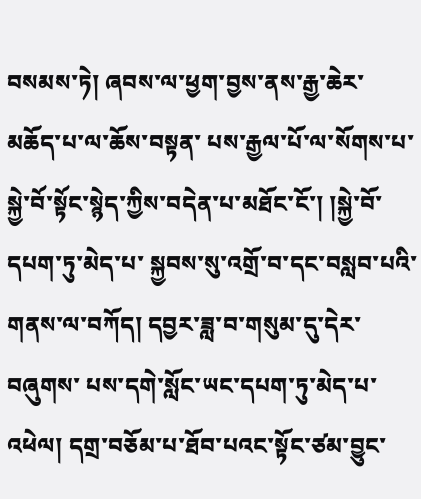བསམས་ཏེ། ཞབས་ལ་ཕྱག་བྱས་ནས་རྒྱ་ཆེར་མཆོད་པ་ལ་ཆོས་བསྟན་ པས་རྒྱལ་པོ་ལ་སོགས་པ་སྐྱེ་བོ་སྟོང་སྙེད་ཀྱིས་བདེན་པ་མཐོང་ངོ་། །སྐྱེ་བོ་དཔག་ཏུ་མེད་པ་ སྐྱབས་སུ་འགྲོ་བ་དང་བསླབ་པའི་གནས་ལ་བཀོད། དབྱར་ཟླ་བ་གསུམ་དུ་དེར་བཞུགས་ པས་དགེ་སློང་ཡང་དཔག་ཏུ་མེད་པ་འཕེལ། དགྲ་བཅོམ་པ་ཐོབ་པའང་སྟོང་ཙམ་བྱུང་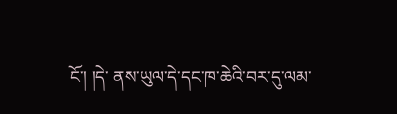ངོ་། །དེ་ ནས་ཡུལ་དེ་དང་ཁ་ཆེའི་བར་དུ་ལམ་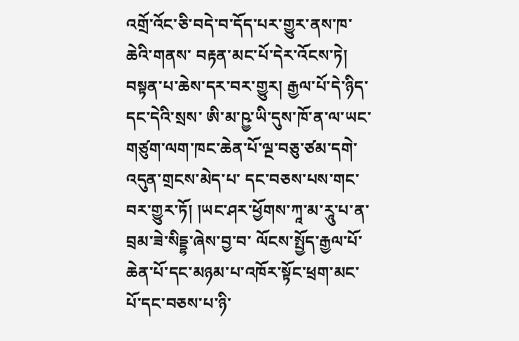འགྲོ་འོང་ཅི་བདེ་བ་དོད་པར་གྱུར་ནས་ཁ་ཆེའི་གནས་ བརྟན་མང་པོ་དེར་འོངས་ཏེ། བསྟན་པ་ཆེས་དར་བར་གྱུར། རྒྱལ་པོ་དེ་ཉིད་དང་དེའི་སྲས་ ཨི་མ་ཥྱ་ཡི་དུས་ཁོ་ན་ལ་ཡང་གཙུག་ལག་ཁང་ཆེན་པོ་ལྔ་བཅུ་ཙམ་དགེ་འདུན་གྲངས་མེད་པ་ དང་བཅས་པས་གང་བར་གྱུར་ཏོ། །ཡང་ཤར་ཕྱོགས་ཀཱ་མ་རཱུ་པ་ན་བྲམ་ཟེ་སིདྡྷ་ཞེས་བྱ་བ་ ལོངས་སྤྱོད་རྒྱལ་པོ་ཆེན་པོ་དང་མཉམ་པ་འཁོར་སྟོང་ཕྲག་མང་པོ་དང་བཅས་པ་ཉི་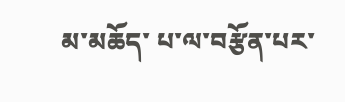མ་མཆོད་ པ་ལ་བརྩོན་པར་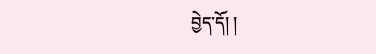བྱེད་དོ། །